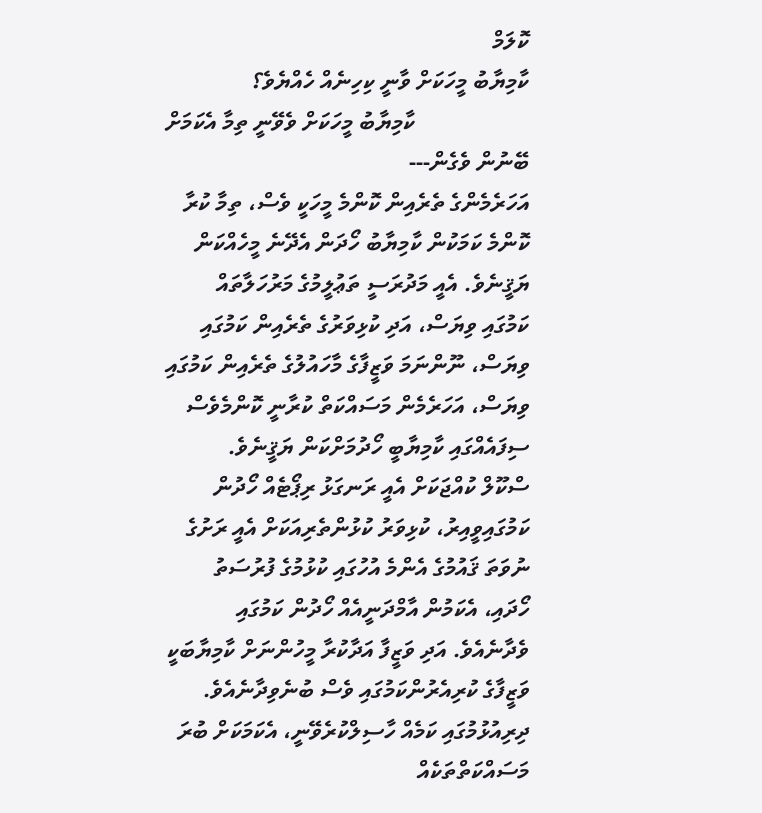ކޮލަމް
ކާމިޔާބު މީހަކަށް ވާނީ ކިހިނެއް ހެއްޔެވެ؟
                    ކާމިޔާބު މީހަކަށް ވެވޭނީ ތިމާ އެކަމަށް ބޭނުން ވެގެން---
އަހަރެމެންގެ ތެރެއިން ކޮންމެ މީހަކީ ވެސް، ތިމާ ކުރާ ކޮންމެ ކަމަކުން ކާމިޔާބު ހޯދަން އެދޭނެ މީހެއްކަން ޔަޤީނެވެ. އެއީ މަދުރަސީ ތަޢުލީމުގެ މަރުހަލާތައް ކަމުގައި ވިޔަސް، އަދި ކުޅިވަރުގެ ތެރެއިން ކަމުގައި ވިޔަސް، ނޫންނަމަ ވަޒީފާގެ މާހައުލުގެ ތެރެއިން ކަމުގައި ވިޔަސް، އަހަރެމެން މަސައްކަތް ކުރާނީ ކޮންމެވެސް ސިފައެއްގައި ކާމިޔާބީ ހޯދުމަށްކަން ޔަޤީނެވެ.
ސްކޫލް ކުއްޖަކަށް އެއީ ރަނގަޅު ރިޕޯޓެއް ހޯދުން ކަމުގައިވީއިރު، ކުޅިވަރު ކުޅުންތެރިއަކަށް އެއީ ރަށުގެ ނުވަތަ ޤައުމުގެ އެންމެ އުހުގައި ކުޅުމުގެ ފުރުސަތު ހޯދައި، އެކަމުން އާމްދަނީއެއް ހޯދުން ކަމުގައި ވެދާނެއެވެ. އަދި ވަޒީފާ އަދާކުރާ މީހުންނަށް ކާމިޔާބަކީ ވަޒީފާގެ ކުރިއެރުންކަމުގައި ވެސް ބުނެވިދާނެއެވެ.
ދިރިއުޅުމުގައި ކަމެއް ހާސިލްކުރެވޭނީ، އެކަމަކަށް ބުރަ މަސައްކަތްތަކެއް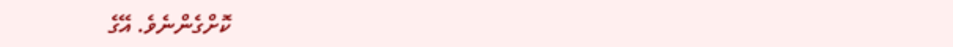ކޮށްގެންނެވެ. އޭގެ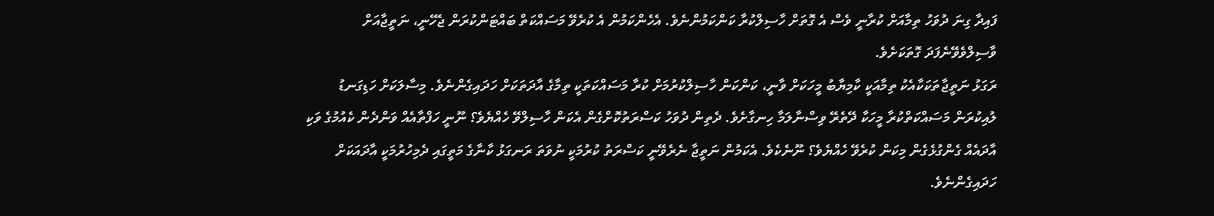ފައިދާ ގިނަ ދުވަހު ތިމާއަށް ކުރާނީ ވެސް އެ ގޮތަށް ހާސިލްކުރާ ކަންކަމުންނެވެ. އެހެންކަމުން އެ ކުރެވޭ މަސައްކަތް ބައްޓަންކުރަން ޖެހޭނީ، ނަތީޖާއަށް ވާސިލްވެވޭނެފަދަ ގޮތަކަށެވެ.
ރަގަޅު ނަތީޖާތަކަކާއެކު ތިމާއަކީ ކާމިޔާބު މީހަކަށް ވާނީ، ކަންކަން ހާސިލްކުރުމަށް ކުރާ މަސައްކަތަކީ ތިމާގެ އާދަތަކަށް ހަދައިގެންނެވެ. މިސާލަކަށް ހަޑިގަނޑު ލުއިކުރަން މަސައްކަތްކުރާ މީހަކާ ދޭތެރޭ ވިސްނާލަމާ ހިނގާށެވެ. ދެތިން ދުވަހު ކަސްރަތުކޮށްގެން އެކަން ހާސިލްވޭ ހެއްޔެވެ؟ ނޫނީ ހަފްތާއެއް ވަންދެން ކެއުމުގެ ވަކި އާދައެއް ގެންގުޅެގެން މިކަން ކުރެވޭ ހެއްޔެވެ؟ ނޫނެކެވެ. އެކަމުން ނަތީޖާ ނެރެވޭނީ ކަސްރަތު ކުރުމަކީ ނުވަތަ ރަނގަޅު ކާނާގެ މަތީގައި ދެމިހުރުމަކީ އާދައަކަށް ހަދައިގެންނެވެ.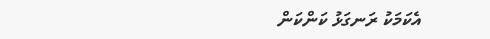އެކަމަކު ރަނގަޅު ކަންކަން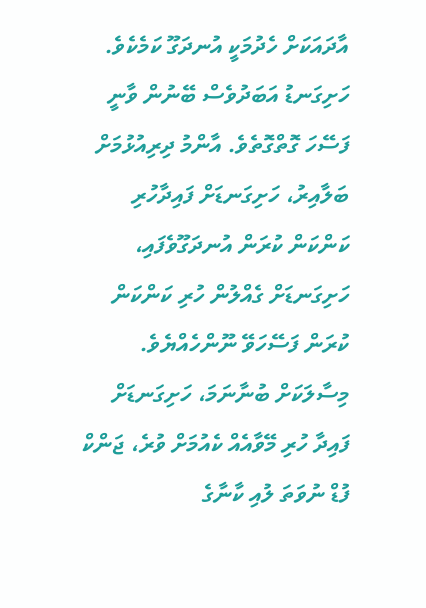އާދައަކަށް ހެދުމަކީ އުނދަގޫ ކަމެކެވެ. ހަށިގަނޑު އަބަދުވެސް ބޭނުން ވާނީ ފަސޭހަ ގޮތްގޮތެވެ. އާންމު ދިރިއުޅުމަށް ބަލާއިރު، ހަށިގަނޑަށް ފައިދާހުރި ކަންކަން ކުރަން އުނދަގޫވެފައި، ހަށިގަނޑަށް ގެއްލުން ހުރި ކަންކަން ކުރަން ފަސޭހަވޭ ނޫންހެއްޔެވެ. މިސާލަކަށް ބުނާނަމަ، ހަށިގަނޑަށް ފައިދާ ހުރި މޭވާއެއް ކެއުމަށް ވުރެ، ޖަންކް ފުޑް ނުވަތަ ލުއި ކާނާގެ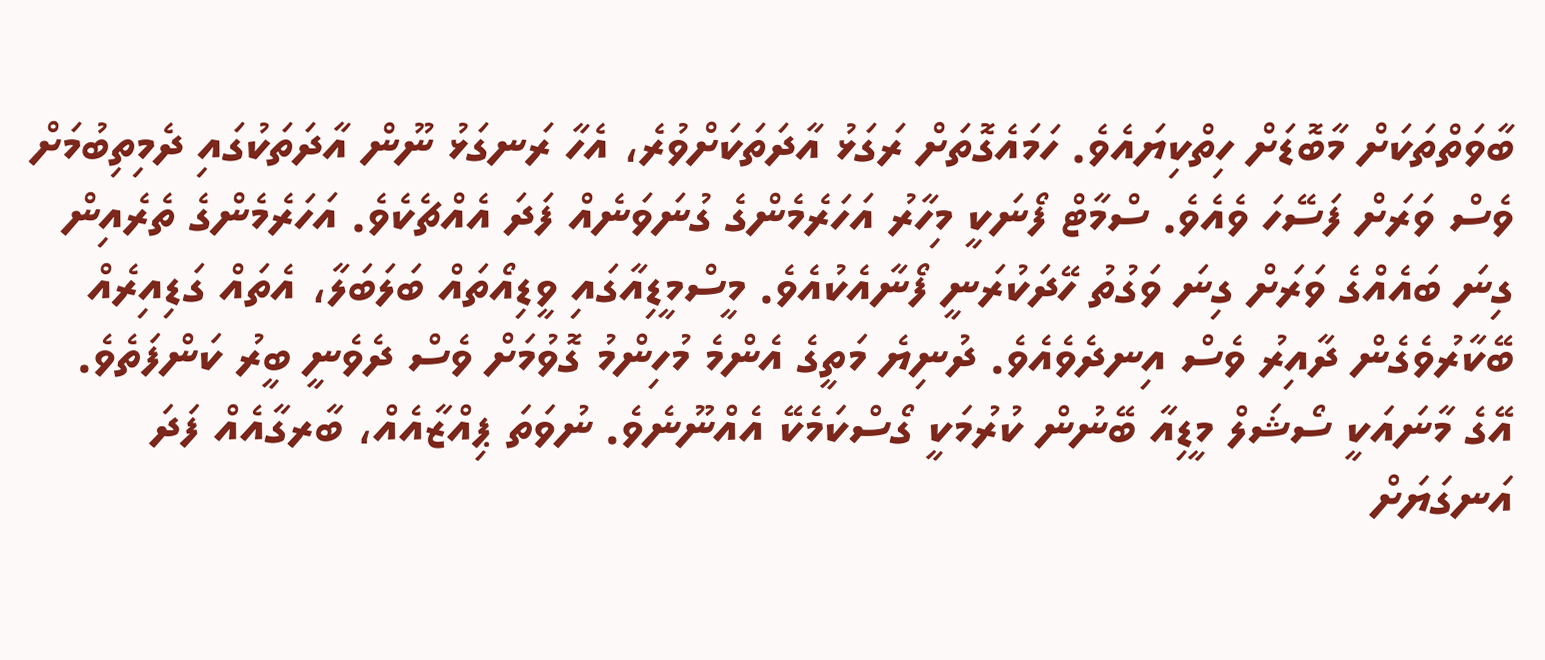ބާވަތްތަކަށް މާބޮޑަށް ހިތްކިޔައެވެ. ހަމައެގޮތަށް ރަގަޅު އާދަތަކަށްވުރެ، އެހާ ރަނގަޅު ނޫން އާދަތަކުގައި ދެމިތިބުމަށް ވެސް ވަރަށް ފަސޭހަ ވެއެވެ. ސްމާޓް ފޯނަކީ މިހާރު އަހަރެމެންގެ ގުނަވަނެއް ފަދަ އެއްޗެކެވެ. އަހަރެމެންގެ ތެރެއިން ގިނަ ބައެއްގެ ވަރަށް ގިނަ ވަގުތު ހޭދަކުރަނީ ފޯނާއެކުއެވެ. މީސްމީޑިއާގައި ވީޑިއޯތައް ބަލަބަލާ، އެތައް ގަޑިއިރެއް ބޭކާރުވެގެން ދާއިރު ވެސް އިނދެވެއެވެ. ދުނިޔެ މަތީގެ އެންމެ މުހިންމު ގޮވުމަށް ވެސް ދެވެނީ ބީރު ކަންފަތެވެ.
އޭގެ މާނައަކީ ސޯޝަލް މީޑިއާ ބޭނުން ކުރުމަކީ ގޯސްކަމެކޭ އެއްނޫނެވެ. ނުވަތަ ޕިއްޒާއެއް، ބާރގާއެއް ފަދަ އަނގަޔަށް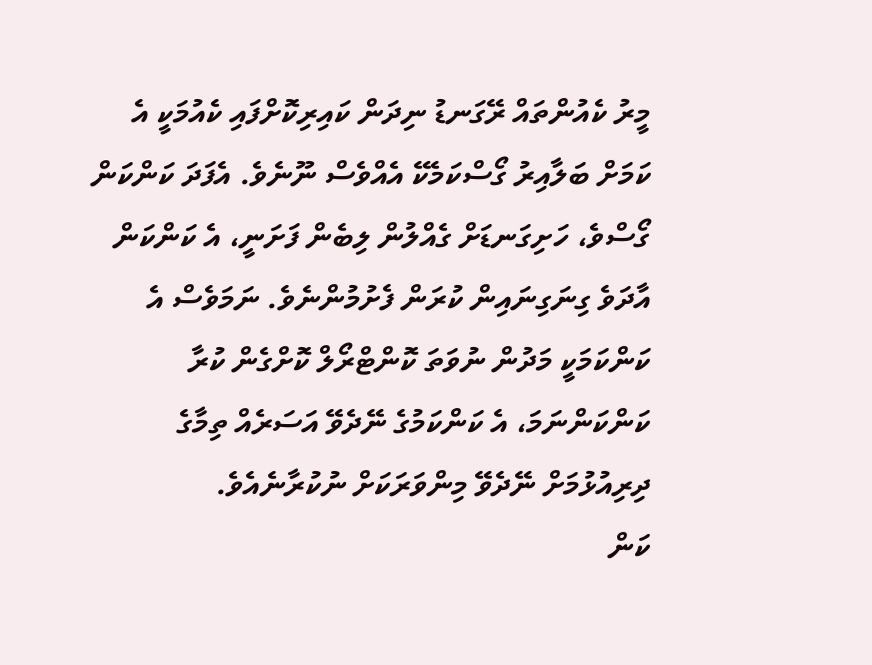މީރު ކެއުންތައް ރޭގަނޑު ނިދަން ކައިރިކޮށްފައި ކެއުމަކީ އެ ކަމަށް ބަލާއިރު ގޯސްކަމެކޭ އެއްވެސް ނޫނެވެ. އެފަދަ ކަންކަން ގޯސްވެ، ހަށިގަނޑަށް ގެއްލުން ލިބެން ފަށަނީ، އެ ކަންކަން އާދަވެ ގިނަގިނައިން ކުރަން ފެށުމުންނެވެ. ނަމަވެސް އެ ކަންކަމަކީ މަދުން ނުވަތަ ކޮންޓްރޯލް ކޮށްގެން ކުރާ ކަންކަންނަމަ، އެ ކަންކަމުގެ ނޭދެވޭ އަސަރެއް ތިމާގެ ދިރިއުޅުމަށް ނޭދެވޭ މިންވަރަކަށް ނުކުރާނެއެވެ.
ކަން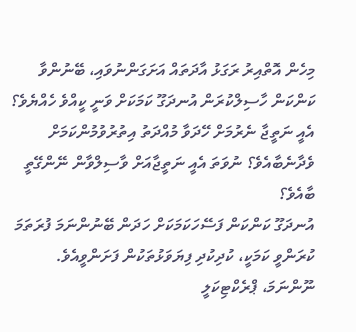މިހެން އޮތްއިރު ރަގަޅު އާދަތައް އަށަގަންނުވައި، ބޭނުންވާ ކަންކަން ހާސިލްކުރަން އުނދަގޫ ކަމަކަށް ވަނީ ކީއްވެ ހެއްޔެވެ؟ އެއީ ނަތީޖާ ނެރުމަށް ހޭދަވާ މުއްދަތު އިތުރުވުމުންކަމަށް ވެދާނެބާއެވެ؟ ނުވަތަ އެއީ ނަތީޖާއަށް ވާސިލްވާން ނޭންގޭތީ ބާއެވެ؟
އުނދަގޫ ކަންކަން ފަސޭހަކަމަކަށް ހަދަން ބޭނުންނަމަ ފުރަތަމަ ކުރަންވީ ކަމަކީ، ކުދިކުދި ފިޔަވަޅުތަކުން ފަށަންވީއެވެ. ނޫންނަމަ، ޕްރެކްޓިކަލީ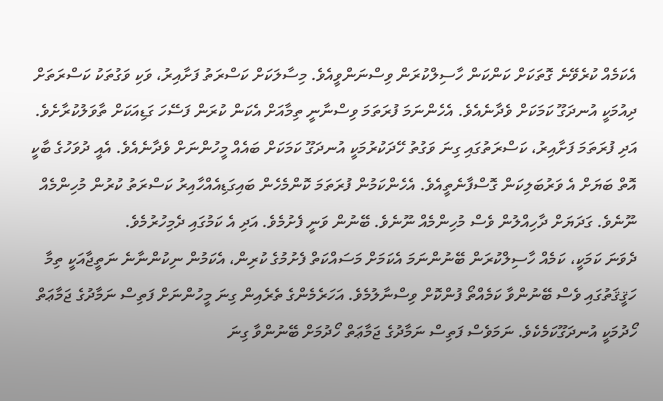އެކަމެއް ކުރެވޭނެ ގޮތަކަށް ކަންކަން ހާސިލްކުރަން ވިސްނަންވީއެވެ. މިސާލަކަށް ކަސްރަތު ފަށާއިރު، ވަކި ވަގުތަކު ކަސްރަތަށް ދިއުމަކީ އުނދަގޫ ކަމަކަށް ވެދާނެއެވެ. އެހެންނަމަ ފުރަތަމަ ވިސްނާނީ ތިމާއަށް އެކަން ކުރަން ފަސޭހަ ގަޑިއަކަށް ތާވަލުކުރާށެވެ. އަދި ފުރަތަމަ ފަށާއިރު، ކަސްރަތުގައި ގިނަ ވަގުތު ހޭދަކުރުމަކީ އުނދަގޫ ކަމަކަށް ބައެއް މީހުންނަށް ވެދާނެއެވެ. އެއީ ދުވަހުގެ ބާކީ އޮތް ބަޔަށް އެ ވަރުބަލިކަން ގޮސްފާނެތީއެވެ. އެހެންކަމުން ފުރަތަމަ ކޮންމެހެން ބައިގަޑިއެއްހާއިރު ކަސްރަތު ކުރުން މުހިންމެއް ނޫނެވެ. ގަދަޔަށް ދާހިއްލުން ވެސް މުހިންމެއް ނޫނެވެ. ބޭނުން ވަނީ ފެށުމެވެ. އަދި އެ ކަމުގައި ދެމިހުރުމެވެ.
ދެވަނަ ކަމަކީ، ކަމެއް ހާސިލްކުރަން ބޭނުންނަމަ އެކަމަށް މަސައްކަތް ފެށުމުގެ ކުރިން، އެކަމުން ނިކުންނާނެ ނަތީޖާއަކީ ތިމާ ހަޤީޤަތުގައި ވެސް ބޭނުންވާ ކަމެއްތޯ ފުންކޮށް ވިސްނާލުމެވެ. އަހަރެމެންގެ ތެރެއިން ގިނަ މީހުންނަށް ފަތިސް ނަމާދުގެ ޖަމާޢަތް ހޯދުމަކީ އުނދަގޫކަމެކެވެ. ނަމަވެސް ފަތިސް ނަމާދުގެ ޖަމާޢަތް ހޯދުމަށް ބޭނުންވާ ގިނަ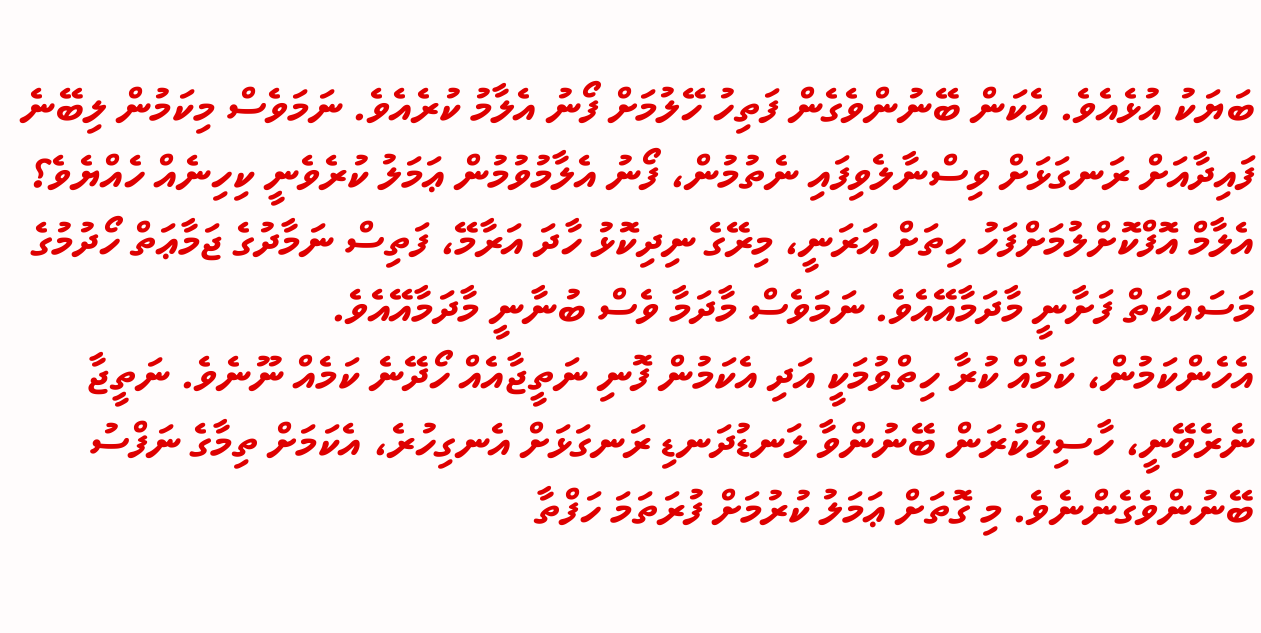ބަޔަކު އުޅެއެވެ. އެކަން ބޭނުންވެގެން ފަތިހު ހޭލުމަށް ފޯނު އެލާމު ކުރެއެވެ. ނަމަވެސް މިކަމުން ލިބޭނެ ފައިދާއަށް ރަނގަޅަށް ވިސްނާލެވިފައި ނެތުމުން، ފޯނު އެލާމުވުމުން ޢަމަލު ކުރެވެނީ ކިހިނެއް ހެއްޔެވެ؟ އެލާމް އޮފްކޮށްލުމަށްފަހު ހިތަށް އަރަނީ، މިރޭގެ ނިދިކޮޅު ހާދަ އަރާމޭ، ފަތިސް ނަމާދުގެ ޖަމާޢަތް ހޯދުމުގެ މަސައްކަތް ފަށާނީ މާދަމާއޭއެވެ. ނަމަވެސް މާދަމާ ވެސް ބުނާނީ މާދަމާއޭއެވެ.
އެހެންކަމުން، ކަމެއް ކުރާ ހިތްވުމަކީ އަދި އެކަމުން ފޮނި ނަތީޖާއެއް ހޯދޭނެ ކަމެއް ނޫނެވެ. ނަތީޖާ ނެރެވޭނީ، ހާސިލްކުރަން ބޭނުންވާ ލަނޑުދަނޑި ރަނގަޅަށް އެނގިހުރެ، އެކަމަށް ތިމާގެ ނަފްސު ބޭނުންވެގެންނެވެ. މި ގޮތަށް ޢަމަލު ކުރުމަށް ފުރަތަމަ ހަފްތާ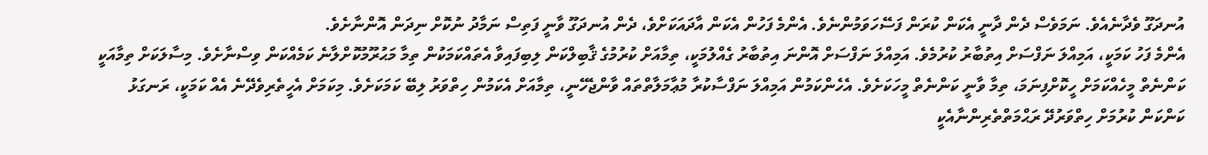އުނދަގޫ ވެދާނެއެވެ. ނަމަވެސް ދެން ދާނީ އެކަން ކުރަން ފަސޭހަވަމުންނެވެ. އެންމެ ފަހުން އެކަން އާދައަކަށްވެ، ދެން އުނދަގޫ ވާނީ ފަތިސް ނަމާދު ނުކޮށް ނިދަން އޮންނާށެވެ.
އެންމެ ފަހު ކަމަކީ، އަމިއްލަ ނަފްސަށް އިތުބާރު ކުރުމެވެ. އަމިއްލަ ނަފްސަށް އޮންނަ އިތުބާރު ގެއްލުމަކީ، ތިމާއަށް ކުރުމުގެ ޤާބިލްކަން ލިބިފައިވާ އެތައްކަމަކުން ތިމާ މަޙުރޫމުކޮށްލާނެ ކަމެއްކަން ވިސްނާށެވެ. މިސާލަކަށް ތިމާއަކީ ކަންނެތް މީހެއްކަމަށް ހީކޮށްފިނަމަ، ތިމާ ވާނީ ކަންނެތް މީހަކަށެވެ. އެހެންކަމުން އަމިއްލަ ނަފްސާކުރާ މުޢާމަލާތްތައް ވާންޖެހޭނީ، ތިމާއަށް އެކަމުން ހިތްވަރު ލިބޭ ކަމަކަށެވެ. މިކަމަށް އެހީތެރިވެދޭނެ އެއް ކަމަކީ، ރަނގަޅު ކަންކަން ކުރުމަށް ހިތްވަރުދޭ ރަޙްމަތްތެރިންނާއެކީ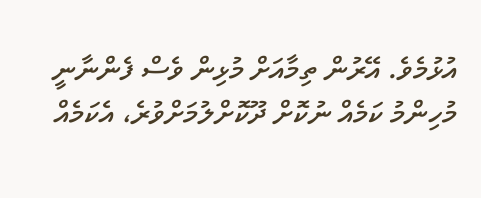އުޅުމެވެ. އޭރުން ތިމާއަށް މުޅިން ވެސް ފެންނާނީ މުހިންމު ކަމެއް ނުކޮށް ދޫކޮށްލުމަށްވުރެ، އެކަމެއް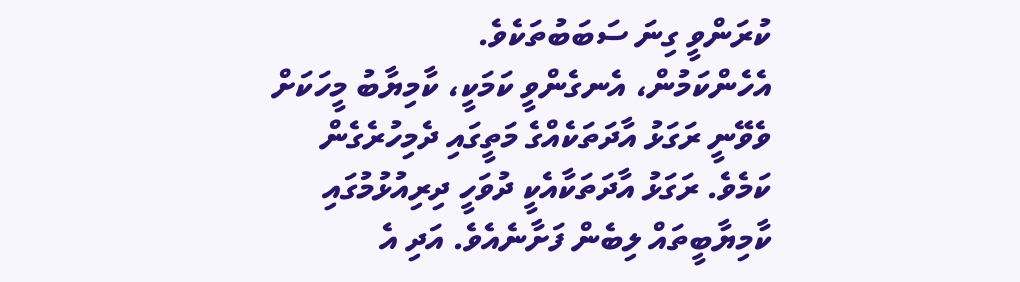ކުރަންވީ ގިނަ ސަބަބުތަކެވެ.
އެހެންކަމުން، އެނގެންވީ ކަމަކީ، ކާމިޔާބު މީހަކަށް ވެވޭނީ ރަގަޅު އާދަތަކެއްގެ މަތީގައި ދެމިހުރެގެން ކަމެވެ. ރަގަޅު އާދަތަކާއެކީ ދުވަހީ ދިރިއުޅުމުގައި ކާމިޔާބީތައް ލިބެން ފަށާނެއެވެ. އަދި އެ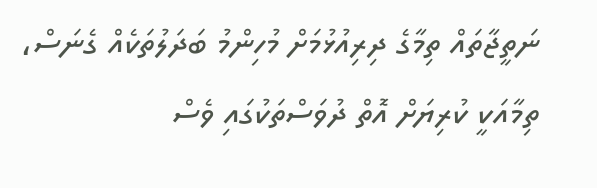ނަތީޖާތައް ތިމާގެ ދިރިއުޅުމަށް މުހިންމު ބަދަލުތަކެއް ގެނަސް، ތިމާއަކީ ކުރިޔަށް އޮތް ދުވަސްތަކުގައި ވެސް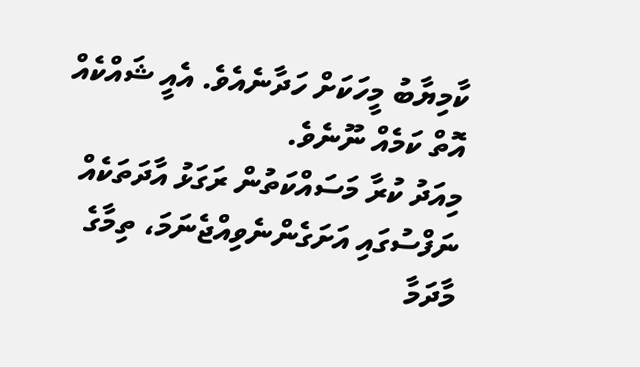ކާމިޔާބު މީހަކަށް ހަދާނެއެވެ. އެއީ ޝައްކެއް އޮތް ކަމެއް ނޫނެވެ.
މިއަދު ކުރާ މަސައްކަތުން ރަގަޅު އާދަތަކެއް ނަފްސުގައި އަށަގެންނެވިއްޖެނަމަ، ތިމާގެ މާދަމާ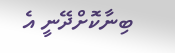ބިނާކޮށްދޭނީ އެ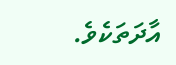އާދަތަކެވެ.